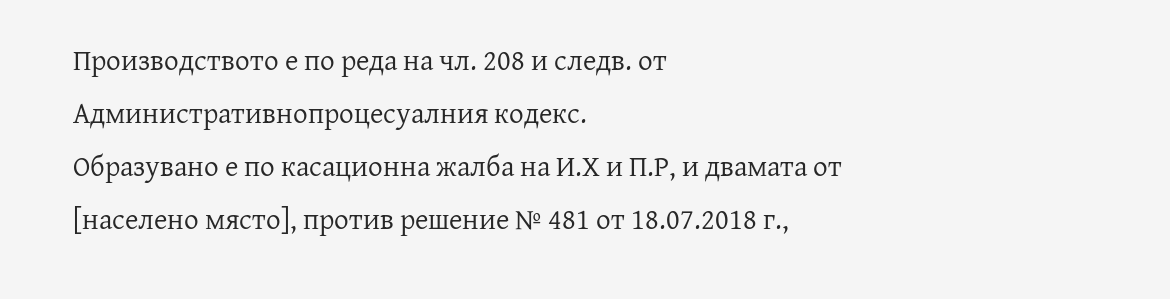Производството е по реда на чл. 208 и следв. от Административнопроцесуалния кодекс.
Образувано е по касационна жалба на И.Х и П.Р, и двамата от [населено място], против решение № 481 от 18.07.2018 г.,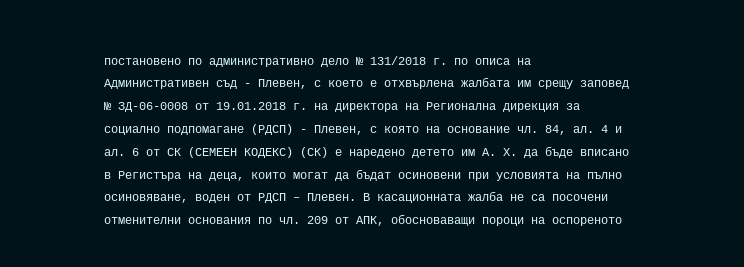постановено по административно дело № 131/2018 г. по описа на Административен съд - Плевен, с което е отхвърлена жалбата им срещу заповед № ЗД-06-0008 от 19.01.2018 г. на директора на Регионална дирекция за социално подпомагане (РДСП) - Плевен, с която на основание чл. 84, ал. 4 и ал. 6 от СК (СЕМЕЕН КОДЕКС) (СК) е наредено детето им А. Х. да бъде вписано в Регистъра на деца, които могат да бъдат осиновени при условията на пълно осиновяване, воден от РДСП – Плевен. В касационната жалба не са посочени отменителни основания по чл. 209 от АПК, обосноваващи пороци на оспореното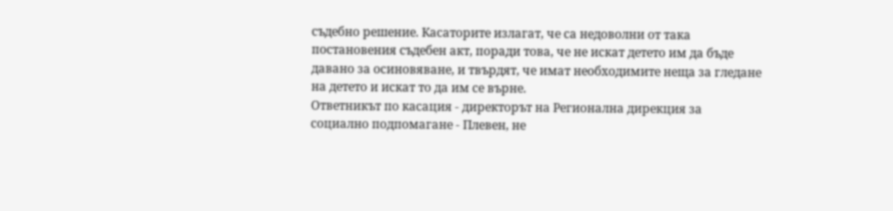съдебно решение. Касаторите излагат, че са недоволни от така постановения съдебен акт, поради това, че не искат детето им да бъде давано за осиновяване, и твърдят, че имат необходимите неща за гледане на детето и искат то да им се върне.
Ответникът по касация - директорът на Регионална дирекция за социално подпомагане - Плевен, не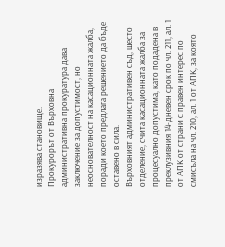изразява становище.
Прокурорът от Върховна административна прокуратура дава заключение за допустимост, но неоснователност на касационната жалба, поради което предлага решението да бъде оставено в сила.
Върховният административен съд, шесто отделение, счита касационната жалба за процесуално допустима, като подадена в преклузивния 14-дневен срок по чл. 211, ал. 1 от АПК от страни с правен интерес по смисъла на чл. 210, ал. 1 от АПК, за която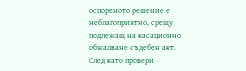оспореното решение е неблагоприятно, срещу подлежащ на касационно обжалване съдебен акт.
След като провери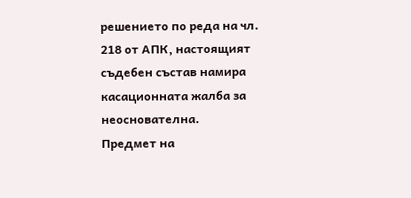решението по реда на чл. 218 от АПК, настоящият съдебен състав намира касационната жалба за неоснователна.
Предмет на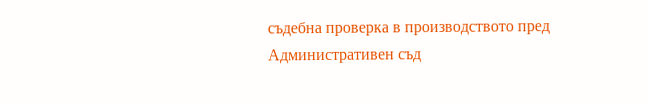съдебна проверка в производството пред Административен съд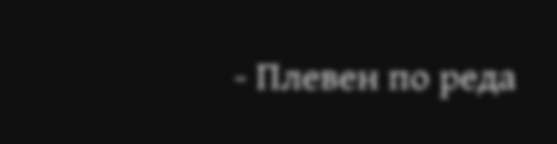- Плевен по реда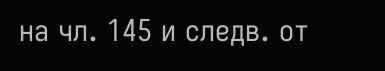на чл. 145 и следв. от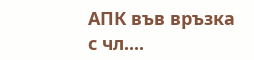АПК във връзка с чл....